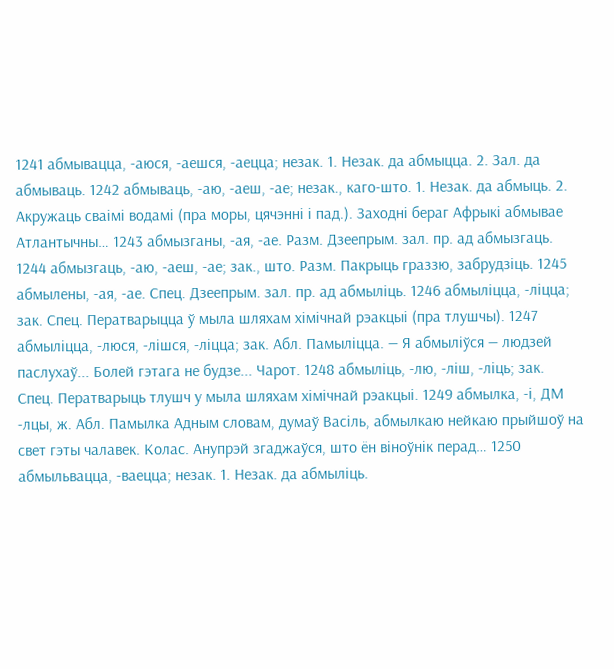1241 абмывацца, -аюся, -аешся, -аецца; незак. 1. Незак. да абмыцца. 2. Зал. да абмываць. 1242 абмываць, -аю, -аеш, -ае; незак., каго-што. 1. Незак. да абмыць. 2. Акружаць сваімі водамі (пра моры, цячэнні і пад.). Заходні бераг Афрыкі абмывае Атлантычны… 1243 абмызганы, -ая, -ае. Разм. Дзеепрым. зал. пр. ад абмызгаць. 1244 абмызгаць, -аю, -аеш, -ае; зак., што. Разм. Пакрыць граззю, забрудзіць. 1245 абмылены, -ая, -ае. Спец. Дзеепрым. зал. пр. ад абмыліць. 1246 абмыліцца, -ліцца; зак. Спец. Ператварыцца ў мыла шляхам хімічнай рэакцыі (пра тлушчы). 1247 абмыліцца, -люся, -лішся, -ліцца; зак. Абл. Памыліцца. — Я абмыліўся — людзей паслухаў... Болей гэтага не будзе... Чарот. 1248 абмыліць, -лю, -ліш, -ліць; зак. Спец. Ператварыць тлушч у мыла шляхам хімічнай рэакцыі. 1249 абмылка, -і, ДМ -лцы, ж. Абл. Памылка Адным словам, думаў Васіль, абмылкаю нейкаю прыйшоў на свет гэты чалавек. Колас. Анупрэй згаджаўся, што ён віноўнік перад… 1250 абмыльвацца, -ваецца; незак. 1. Незак. да абмыліць.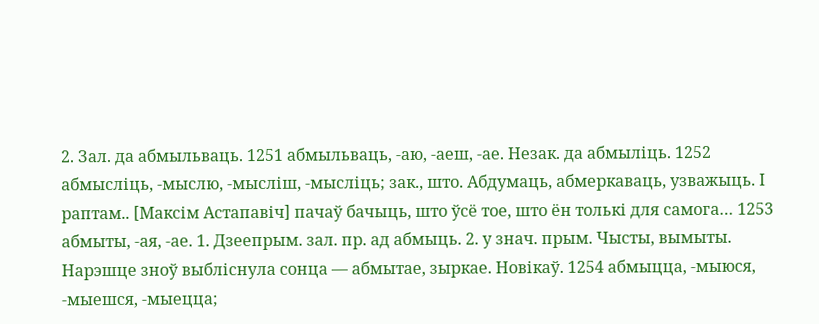2. Зал. да абмыльваць. 1251 абмыльваць, -аю, -аеш, -ае. Незак. да абмыліць. 1252 абмысліць, -мыслю, -мысліш, -мысліць; зак., што. Абдумаць, абмеркаваць, узважыць. І раптам.. [Максім Астапавіч] пачаў бачыць, што ўсё тое, што ён толькі для самога… 1253 абмыты, -ая, -ае. 1. Дзеепрым. зал. пр. ад абмыць. 2. у знач. прым. Чысты, вымыты. Нарэшце зноў выбліснула сонца — абмытае, зыркае. Новікаў. 1254 абмыцца, -мыюся, -мыешся, -мыецца;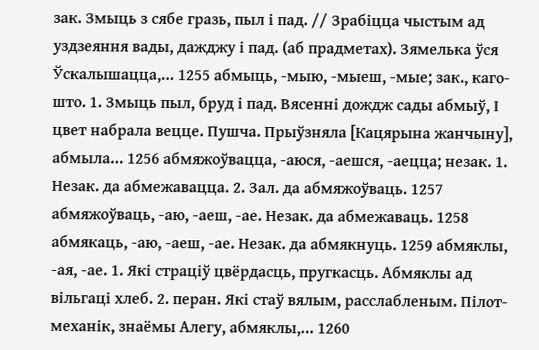зак. Змыць з сябе гразь, пыл і пад. // Зрабіцца чыстым ад уздзеяння вады, дажджу і пад. (аб прадметах). Зямелька ўся Ўскалышацца,… 1255 абмыць, -мыю, -мыеш, -мые; зак., каго-што. 1. Змыць пыл, бруд і пад. Вясенні дождж сады абмыў, І цвет набрала вецце. Пушча. Прыўзняла [Кацярына жанчыну], абмыла… 1256 абмяжоўвацца, -аюся, -аешся, -аецца; незак. 1. Незак. да абмежавацца. 2. Зал. да абмяжоўваць. 1257 абмяжоўваць, -аю, -аеш, -ае. Незак. да абмежаваць. 1258 абмякаць, -аю, -аеш, -ае. Незак. да абмякнуць. 1259 абмяклы, -ая, -ае. 1. Які страціў цвёрдасць, пругкасць. Абмяклы ад вільгаці хлеб. 2. перан. Які стаў вялым, расслабленым. Пілот-механік, знаёмы Алегу, абмяклы,… 1260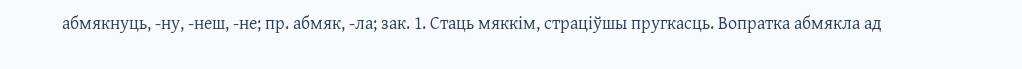абмякнуць, -ну, -неш, -не; пр. абмяк, -ла; зак. 1. Стаць мяккім, страціўшы пругкасць. Вопратка абмякла ад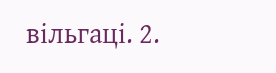вільгаці. 2.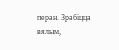перан. Зрабіцца вялым,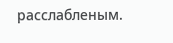расслабленым.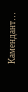Камендант…